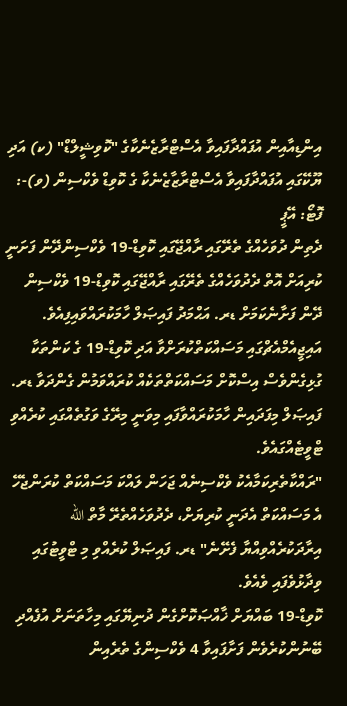އިންޑިއާއިން އުފައްދާފައިވާ އެސްޓްރާޒެނެކާގެ "ކޮވިޝީލްޑް" (ކ) އަދި ޔޫކޭގައި އުފައްދާފައިވާ އެސްޓްރާޒާޒެނެކާ ގެ ކޮވިޑް ވެކްސިން (ވ)-: ފޮޓޯ: އޭޕީ
ދެތިން ދުވަހެއްގެ ތެރޭގައި ރާއްޖޭގައި ކޮވިޑް-19 ވެކްސިންދޭން ފަށަނީ
ކުރިއަށް އޮތް ދެދުވަހެއްގެ ތެރޭގައި ރާއްޖޭގައި ކޮވިޑް-19 ވެކްސިން ދޭން ފަށާނެކަމަށް ޑރ. އަޙްމަދު ފައިޞަލް ހާމަކުރައްވައިފިއެވެ.
އައިޖީއެމްއެޗްގައި މަސައްކަތްކުރަށްވާ އަދި ކޮވިޑް-19 ގެ ކަންތަކާ ގުޅިގެންވެސް އިސްކޮށް މަސައްކަތްތަކެއް ކުރައްވަމުން ގެންދަވާ ޑރ. ފައިޞަލް މިފަދައިން ހާމަކުރައްވާފައި މިވަނީ މިރޭގެ ވަގުތެއްގައި ކުރެއްވި ޓްވީޓެއްގައެވެ.
"ރައްކާތެރިކަމާއެކު ވެކްސިނެއް ޖަހަން ލައްކަ މަސައްކަތް ކުރަންޖެހޭ އެ މަސައްކަތް އެދަނީ ކުރިޔަށް، ދެދުވަހެއްތެރޭ މާތް الله އިރާދަކުރެއްވިއްޔާ ފެށޭނެ" ޑރ. ފައިޞަލް ކުރެއްވި މި ޓްވީޓުގައި ވިދާޅުވެފައި ވެއެވެ.
ކޮވިޑް-19 ބައްޔަށް ޚާއްޞަކޮށްގެން ދުނިޔޭގައި މިހާތަނަށް އުފެއްދި ބޭނުންކުރެވެން ފަށާފައިވާ 4 ވެކްސިންގެ ތެރެއިން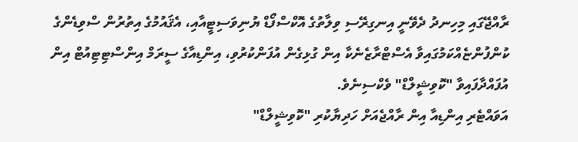ރާއްޖޭގައި މިހިނދު ދެވޭނީ އިނގިރޭސި ވިލާތުގެ އޮކްސްފޯޑް ޔުނިވަސިޓީއާއި، އެޤައުމުގެ އިތުރުން ސްވިޑެންގެ ކުންފުންޏެއްކަމުގައިވާ އެސްޓްރާޒެނެކާ އިން ގުޅިގެން އުފަންކުރުވި، އިންޑިއާގެ ސީރަމް އިންސްޓިޓިއުޓް އިން އުފައްދާފައިވާ "ކޮވިޝީލްޑް" ވެކްސިނެވެ.
އަވައްޓެރި އިންޑިއާ އިން ރާއްޖެއަށް ހަދިޔާކުރި "ކޮވިޝީލްޑް"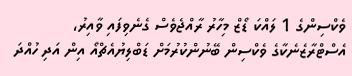ވެކްސިންގެ 1 ލައްކަ ޑޯޒް މިހާރު ރާއްޖެވެސް ގެނެވިފައި ވާއިރު، އެސްޓްރާޒެނެކާގެ ވެކްސިން ބޭނުންކުރުމަށް ޑަބްލިޔުއެޗްއޯ އިން އަދި ހުއްދަ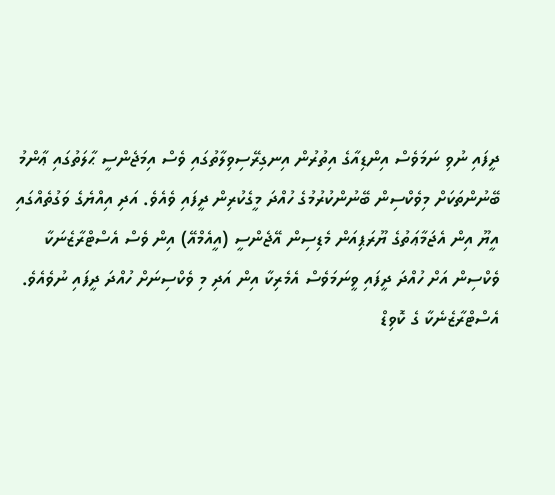ދީފައި ނުވި ނަމަވެސް އިންޑިއާގެ އިތުރުން އިނގިރޭސިވިލާތުގައި ވެސް އިމަޖެންސީ ޙާލަތުގައި ޢާންމު ބޭނުންތަކަށް މިވެކްސިން ބޭނުންކުރުމުގެ ހުއްދަ މީގެކުރިން ދީފައި ވެއެވެ. އަދި އިއްޔެގެ ވަގުތެއްގައި އީޔޫ އިން އެޖަމާޢަތުގެ ޔޫރަޕިއަން މެޑިސިން އޭޖެންސީ (އީއެމްއޭ) އިން ވެސް އެސްޓްރާޒެނަކާ ވެކްސިން އަށް ހުއްދަ ދީފައި ވީނަމަވެސް އެމެރިކާ އިން އަދި މި ވެކްސިނަށް ހުއްދަ ދީފައި ނުވެއެވެ.
އެސްޓްރާޒެނެކާ ގެ ކޮވިޑް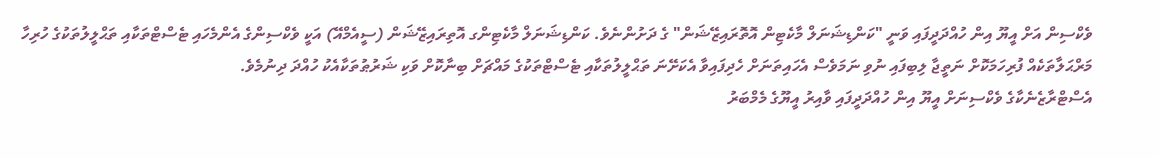ވެކްސިން އަށް އީޔޫ އިން ހުއްދަދީފައި ވަނީ "ކަންޑިޝަނަލް މާކެޓިން އޮތޮރައިޒޭޝަން" ގެ ދަށުންނެވެ. ކަންޑިޝަނަލް މާކެޓިންގ އޮތިރައިޒޭޝަން (ސީއެމްއޭ) އަކީ ވެކްސިންގެ އެންމެހައި ޓެސްޓްތަކާއި ތަޙްލީލުތަކުގެ ހުރިހާ މަރްޙަލާތަކެއް ފުރިހަމަކޮށް ނަތީޖާ ލިބިފައި ނުވި ނަމަވެސް އެހައިތަނަށް ހެދިފައިވާ އެކަށޭނަ ތަޙްލީލުތަކާއި ޓެސްޓްތަކުގެ މައްޗަށް ބިނާކޮށް ވަކި ޝަރުޠުތަކާއެކު ހުއްދަ ދިނުމެވެ.
އެސްޓްރާޒެނެކާގެ ވެކްސިނަށް އީޔޫ އިން ހުއްދަދީފައި ވާއިރު އީޔޫގެ މެމްބަރު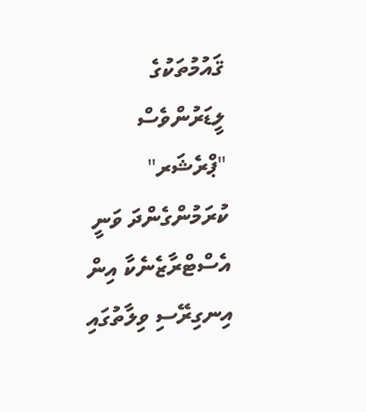ޤައުމުތަކުގެ ލީޑަރުންވެސް "ޕްރެޝަރ" ކުރަމުންގެންދަ ވަނީ އެސްޓްރާޒެނެކާ އިން އިނގިރޭސި ވިލާތުގައި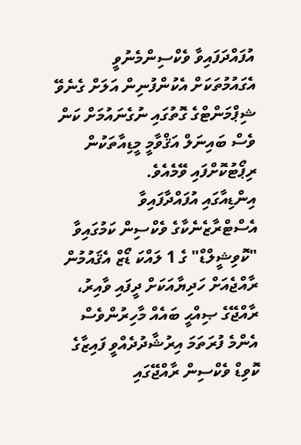އުފައްދަފައިވާ ވެކްސިންމެނުވީ އެގައުމުތަކަށް އެކުންފުނިން އަލަށް ގެނެވޭ ޝިޕްމަންޓްގެ ގޮތުގައި ނުގެނައުމަށް ކަން ވެސް ބައިނަލް އަޤްވާމީ މީޑިއާތަކުން ރިޕޯޓުކޮށްފައި ވޭމެއެވެ.
އިންޑިއާގައި އުފައްދާފައިވާ އެސްޓްރާޒެނެކާގެ ވެކްސިން ކަމުގައިވާ "ކޮވިޝީލްޑް" ގެ 1 ލައްކަ ޑޯޒް އެޤައުމުން ރާއްޖެއަށް ހަދިޔާއަކަށް ދީފައި ވާއިރު، ރާއްޖޭގެ ޞިއްޙީ ބައެއް މާހިރުންވެސް އެންމެ ފުރަތަމަ އިރުޝާދުދެއްވީ ފައިޒާގެ ކޮވިޑް ވެކްސިން ރާއްޖޭގައި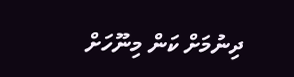ދިނުމަށް ކަން މިނޫހަށް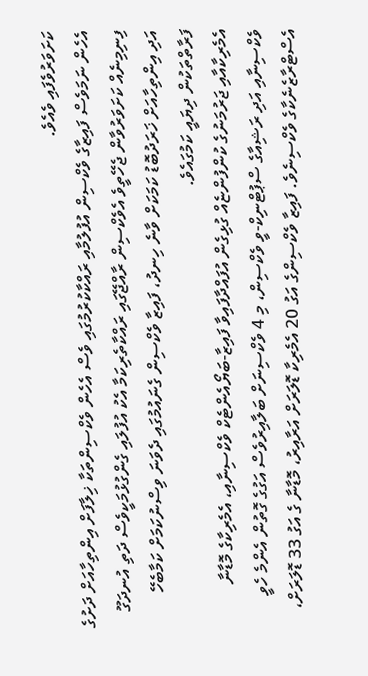ކަށަވަރުވެފައި ވެއެވެ.
އެހެން ނަމަވެސް ފައިޒާގެ ވެކްސިން އުފުލުމާއި ރައްކާކުރުމުގައި ވެސް އެހެން ވެކްސިންތަކާ ޚިލާފަށް އިންތިހާއަށް ދަށުގެ ފިނިމިނެއް ކަށަވަރުވާން ޖެހޭތީވެ އެވެކްސިން ރާއްޖޭގައި ރައްކާތެރިކަމާ އެކު އުފުލައި ގެންގުޅުމަކީވެސް ދަތި އުނދަގޫ އަދި އިންތިހާއަށް ޚަރަދުބޮޑު ކަމަކަށް ވާނެ ހިނދު، ފައިޒާ ވެކްސިން ގެނައުމުގައި ދެވަނަ ވިސްނުކަމަށް ކަމާބެހޭ ފަރާތްތަކުން ދިޔައީ ކަމުގައެވެ.
އެމެރިކާއާއި ޖަރުމަނުގެ ކުންފުންޏެއް ގުޅިގެން އުފައްދާފައިވާ ފައިޒާ-ބަޔޯއެންޓެކް ވެކްސިނާއި، އެމެރިކާގެ މޮޑާނާ ވެކްސިނާއި އަދި ރަޝިއާގެ ސްޕުޓްނިކް-ވީ ވެކްސިން، މި 4 ވެކްސިނަށް ބަލާއިރުވެސް އަގުގެ ގޮތުން އެންމެ ހެވީ އެސްޓްރާޒެނެކާގެ ވެކްސިނެވެ. ފައިޒާ ވެކްސިންގެ އަގު 20 އެމެރިކާ ޑޮލަރަށް އަރާއިރު، މޮޑާނާ ގެ އަގު 33 ޑޮލަރަށް،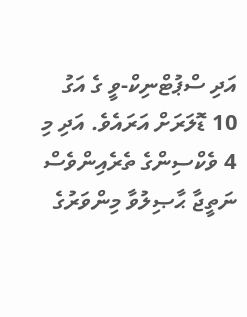އަދި ސްޕުޓްނިކް-ވީ ގެ އަގު 10 ޑޮލަރަށް އަރައެވެ. އަދި މި 4 ވެކްސިންގެ ތެރެއިންވެސް ނަތީޖާ ޙާޞިލުވާ މިންވަރުގެ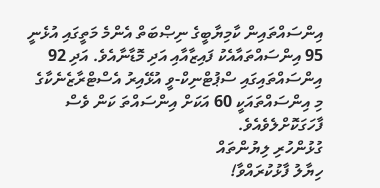އިންސައްތައިން ކާމިޔާބީގެ ނިޞްބަތް އެންމެ މަތީގައި އުޅެނީ 95 އިންސައްތައާއެކު ފައިޒާއާއި އަދި މޮޑާނާއެވެ. އަދި 92 އިންސައްތައިގައި ސްޕުޓްނިކް-ވީ އުޅޭއިރު އެސްޓްރާޒެނެކާގެ މި އިންސައްތައަކީ 60 އަކަށް އިންސައްތަ ކަން ވެސް ފާހަގަކޮށްލެވެއެވެ.
ގުޅުންހުރި ލިޔުންތައް
ހިޔާލު ފާޅުކުރައްވާ!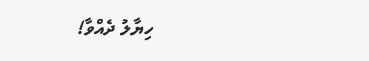ހިޔާލު ދެއްވާ!